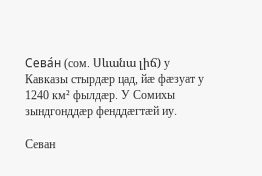Сева́н (сом. Սևանա լիճ) у Кавказы стырдæр цад, йæ фæзуат у 1240 км² фылдæр. У Сомихы зындгонддæр фенддæгтæй иу.

Севан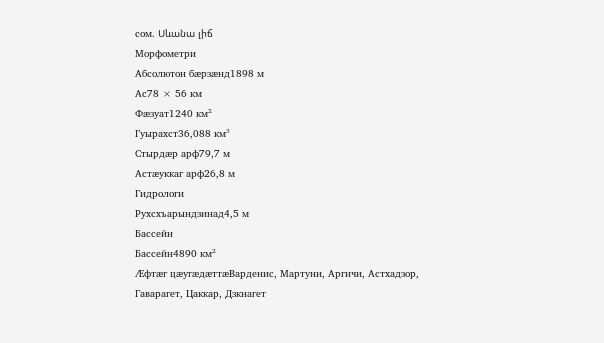сом. Սևանա լիճ
Морфометри
Абсолютон бæрзæнд1898 м
Ас78 × 56 км
Фæзуат1240 км²
Гуырахст36,088 км³
Стырдæр арф79,7 м
Астæуккаг арф26,8 м
Гидрологи
Рухсхъарындзинад4,5 м
Бассейн
Бассейн4890 км²
Æфтæг цæугæдæттæВарденис, Мартуни, Аргичи, Астхадзор, Гаварагет, Цаккар, Дзкнагет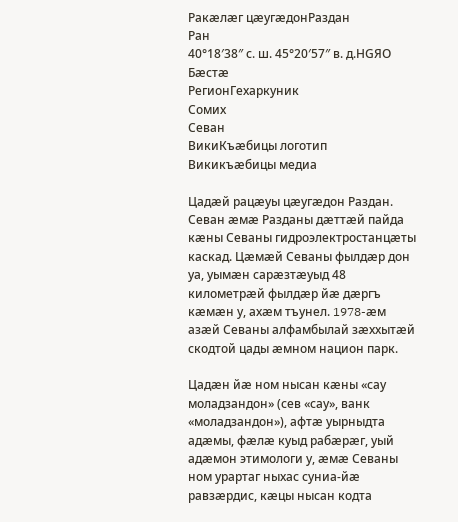Ракæлæг цæугæдонРаздан
Ран
40°18′38″ с. ш. 45°20′57″ в. д.HGЯO
Бæстæ
РегионГехаркуник
Сомих
Севан
ВикиКъæбицы логотип Викикъæбицы медиа

Цадæй рацæуы цæугæдон Раздан. Севан æмæ Разданы дæттæй пайда кæны Севаны гидроэлектростанцæты каскад. Цæмæй Севаны фылдæр дон уа, уымæн сарæзтæуыд 48 километрæй фылдæр йæ дæргъ кæмæн у, ахæм тъунел. 1978-æм азæй Севаны алфамбылай зæххытæй скодтой цады æмном национ парк.

Цадæн йæ ном нысан кæны «сау моладзандон» (сев «сау», ванк «моладзандон»), афтæ уырныдта адæмы, фæлæ куыд рабæрæг, уый адæмон этимологи у, æмæ Севаны ном урартаг ныхас суниа-йæ равзæрдис, кæцы нысан кодта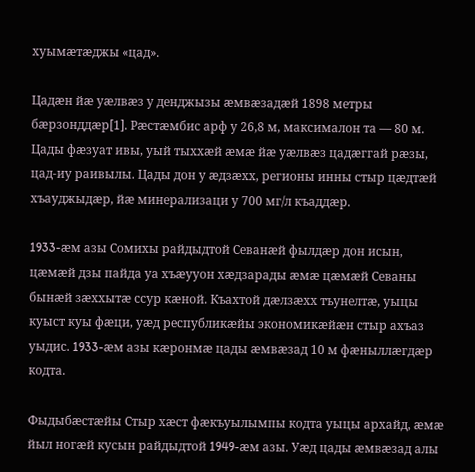хуымæтæджы «цад».

Цадæн йæ уæлвæз у денджызы æмвæзадæй 1898 метры бæрзонддæр[1]. Рæстæмбис арф у 26,8 м, максималон та — 80 м. Цады фæзуат ивы, уый тыххæй æмæ йæ уæлвæз цадæггай рæзы, цад-иу раивылы. Цады дон у æдзæхх, регионы инны стыр цæдтæй хъауджыдæр, йæ минерализаци у 700 мг/л къаддæр.

1933-æм азы Сомихы райдыдтой Севанæй фылдæр дон исын, цæмæй дзы пайда уа хъæууон хæдзарады æмæ цæмæй Севаны бынæй зæххытæ ссур кæной. Къахтой дæлзæхх тъунелтæ, уыцы куыст куы фæци, уæд республикæйы экономикæйæн стыр ахъаз уыдис. 1933-æм азы кæронмæ цады æмвæзад 10 м фæныллæгдæр кодта.

Фыдыбæстæйы Стыр хæст фæкъуылымпы кодта уыцы архайд, æмæ йыл ногæй кусын райдыдтой 1949-æм азы. Уæд цады æмвæзад алы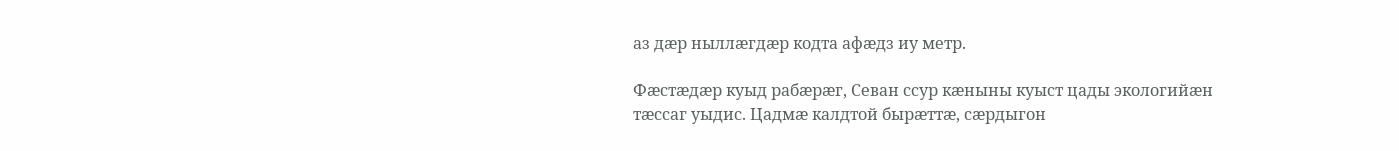аз дæр ныллæгдæр кодта афæдз иу метр.

Фæстæдæр куыд рабæрæг, Севан ссур кæныны куыст цады экологийæн тæссаг уыдис. Цадмæ калдтой бырæттæ, сæрдыгон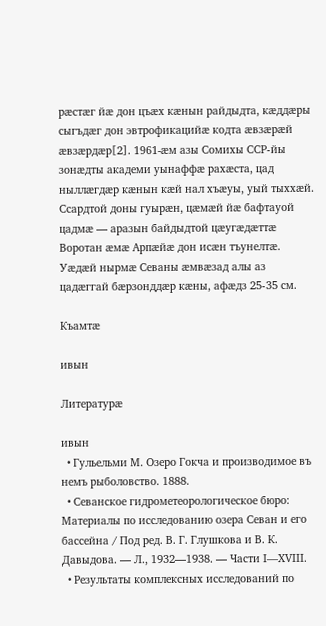рæстæг йæ дон цъæх кæнын райдыдта, кæддæры сыгъдæг дон эвтрофикацийæ кодта æвзæрæй æвзæрдæр[2]. 1961-æм азы Сомихы ССР-йы зонæдты академи уынаффæ рахæста, цад ныллæгдæр кæнын кæй нал хъæуы, уый тыххæй. Ссардтой доны гуырæн, цæмæй йæ бафтауой цадмæ — аразын байдыдтой цæугæдæттæ Воротан æмæ Арпæйæ дон исæн тъунелтæ. Уæдæй нырмæ Севаны æмвæзад алы аз цадæггай бæрзонддæр кæны, афæдз 25-35 см.

Къамтæ

ивын

Литературæ

ивын
  • Гульельми М. Озеро Гокча и производимое въ немъ рыболовство. 1888.
  • Севанское гидрометеорологическое бюро: Материалы по исследованию озера Севан и его бассейна / Под ред. В. Г. Глушкова и В. К. Давыдова. — Л., 1932—1938. — Части I—XVIII.
  • Результаты комплексных исследований по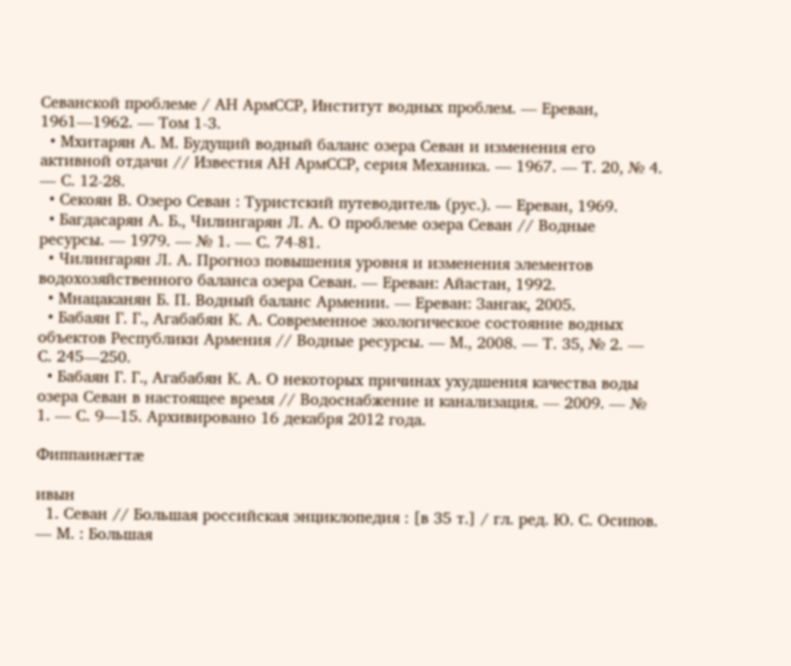Севанской проблеме / АН АрмССР, Институт водных проблем. — Ереван, 1961—1962. — Том 1-3.
  • Мхитарян А. М. Будущий водный баланс озера Севан и изменения его активной отдачи // Известия АН АрмССР, серия Механика. — 1967. — Т. 20, № 4. — С. 12-28.
  • Секоян В. Озеро Севан : Туристский путеводитель (рус.). — Ереван, 1969.
  • Багдасарян А. Б., Чилингарян Л. А. О проблеме озера Севан // Водные ресурсы. — 1979. — № 1. — С. 74-81.
  • Чилингарян Л. А. Прогноз повышения уровня и изменения элементов водохозяйственного баланса озера Севан. — Ереван: Айастан, 1992.
  • Мнацаканян Б. П. Водный баланс Армении. — Ереван: Зангак, 2005.
  • Бабаян Г. Г., Агабабян К. А. Современное экологическое состояние водных объектов Республики Армения // Водные ресурсы. — М., 2008. — Т. 35, № 2. — С. 245—250.
  • Бабаян Г. Г., Агабабян К. А. О некоторых причинах ухудшения качества воды озера Севан в настоящее время // Водоснабжение и канализация. — 2009. — № 1. — С. 9—15. Архивировано 16 декабря 2012 года.

Фиппаинæгтæ

ивын
  1. Севан // Большая российская энциклопедия : [в 35 т.] / гл. ред. Ю. С. Осипов. — М. : Большая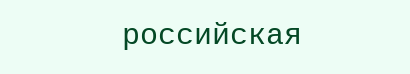российская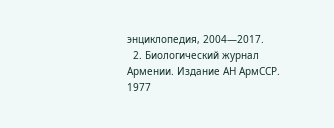энциклопедия, 2004—2017.
  2. Биологический журнал Армении. Издание АН АрмССР. 1977